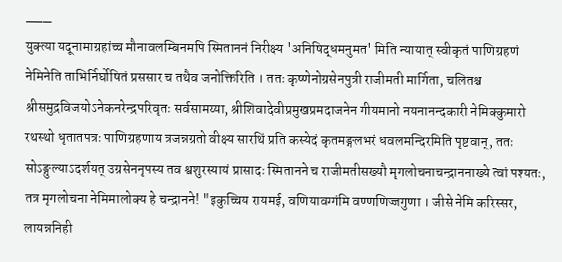___
युक्त्या यदूनामाग्रहांच्च मौनावलम्बिनमपि स्मिताननं निरीक्ष्य 'अनिषिद्धमनुमत' मिति न्यायात् स्वीकृतं पाणिग्रहणं नेमिनेति ताभिर्निर्घोषितं प्रससार च तथैव जनोक्तिरिति । ततः कृष्णेनोग्रसेनपुत्री राजीमती मार्गिता, चलितश्च श्रीसमुद्रविजयोऽनेकनरेन्द्रपरिवृतः सर्वसामय्या, श्रीशिवादेवीप्रमुखप्रमदाजनेन गीयमानो नयनानन्दकारी नेमिक्कुमारो रथस्थो धृतातपत्रः पाणिग्रहणाय त्रजन्नग्रतो वीक्ष्य सारथिं प्रति कस्येदं कृतमङ्गलभरं धवलमन्दिरमिति पृष्टवान्, ततः सोऽङ्गुल्याऽदर्शयत् उग्रसेननृपस्य तव श्वशुरस्यायं प्रासादः स्मितानने च राजीमतीसख्यौ मृगलोचनाचन्द्राननाख्ये त्वां पश्यतः, तत्र मृगलोचना नेमिमालोक्य हे चन्द्रानने! "इकुच्चिय रायमई, वणियावग्गंमि वण्णणिज्जगुणा । जीसे नेमि करिस्सर, लायन्ननिही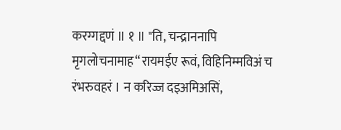करग्गद्दणं ॥ १ ॥ "ति, चन्द्राननापि मृगलोचनामाह“रायमईए रूवं, विहिनिम्मविअं च रंभरुवहरं । न करिज्ज दइअमिअसिं,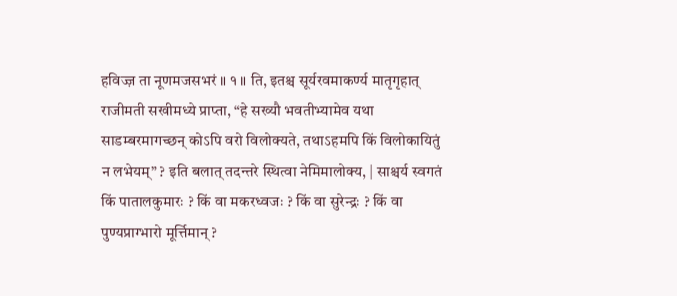हविज्ज़ ता नूणमजसभरं ॥ १ ॥ ति, इतश्च सूर्यरवमाकर्ण्य मातृगृहात् राजीमती सखीमध्ये प्राप्ता, “हे सख्यौ भवतीभ्यामेव यथा साडम्बरमागच्छन् कोऽपि वरो विलोक्यते, तथाऽहमपि किं विलोकायितुं न लभेयम्” ? इति बलात् तदन्तरे स्थित्वा नेमिमालोक्य, | साश्चर्य स्वगतं किं पातालकुमारः ? किं वा मकरध्वजः ? किं वा सुरेन्द्रः ? किं वा पुण्यप्राग्भारो मूर्त्तिमान् ?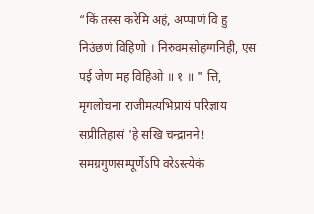“किं तस्स करेमि अहं, अप्पाणं वि हु निउंछणं विहिणो । निरुवमसोहग्गनिही, एस पई जेण मह विहिओ ॥ १ ॥ " त्ति, मृगलोचना राजीमत्यभिप्रायं परिज्ञाय सप्रीतिहासं 'हे सखि चन्द्रानने! समग्रगुणसम्पूर्णेऽपि वरेऽस्त्येकं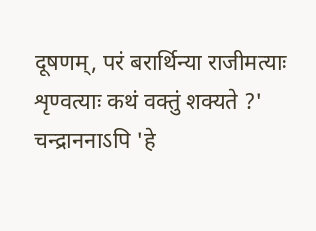दूषणम्, परं बरार्थिन्या राजीमत्याः शृण्वत्याः कथं वक्तुं शक्यते ?' चन्द्राननाऽपि 'हे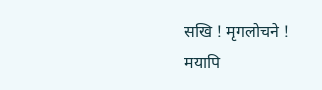सखि ! मृगलोचने ! मयापि